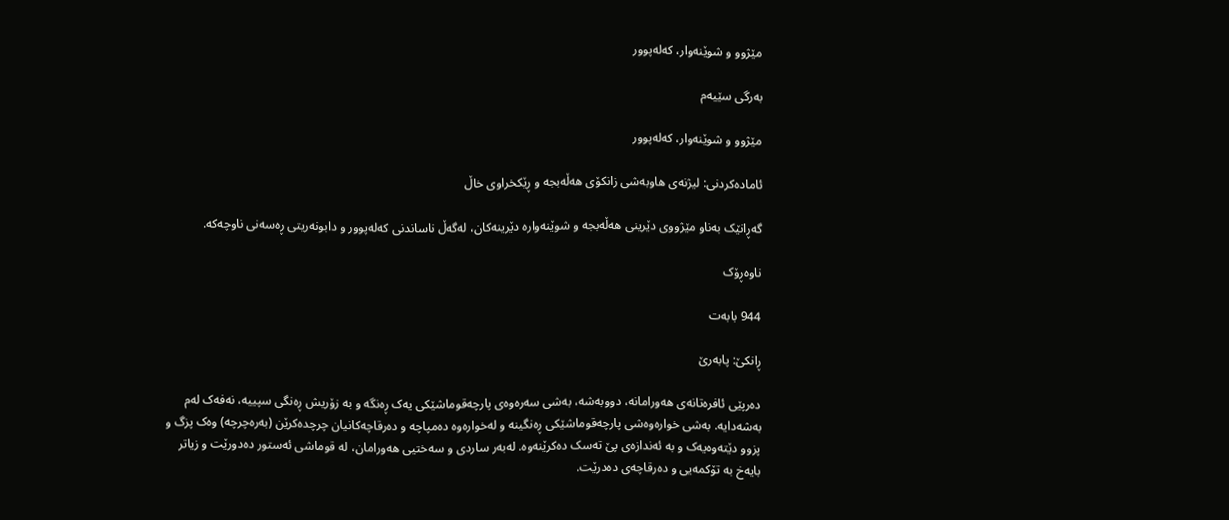مێژوو و شوێنەوار، کەلەپوور

بەرگی سێیەم

مێژوو و شوێنەوار، کەلەپوور

ئامادەکردنی: لیژنه‌ی هاوبه‌شی زانكۆی هه‌ڵه‌بجه‌ و ڕێكخراوی خاڵ

گەڕانێک بەناو مێژووی دێرینی هەڵەبجە و شوێنەوارە دێرینەکان، لەگەڵ ناساندنی کەلەپوور و دابونەریتی ڕەسەنی ناوچەکە.

ناوەڕۆک

944 بابەت

ڕانکێ: پابەرێ

دەرپێی ئافرەتانەی هەورامانە، دووبەشە، بەشی سەرەوەی پارچەقوماشێکی یەک ڕەنگە و بە زۆریش ڕەنگی سپییە، نەفەک لەم بەشەدایە. بەشی خوارەوەشی پارچەقوماشێکی ڕەنگینە و لەخوارەوە دەمپاچە و دەرقاچەکانیان چرچدەکرێن (بەرەچرچە) وەک پزگ و پزوو دێتەوەیەک و بە ئەندازەی پێ تەسک دەکرێنەوە. لەبەر ساردی و سەختیی هەورامان، لە قوماشی ئەستور دەدورێت و زیاتر بایەخ بە تۆکمەیی و دەرقاچەی دەدرێت.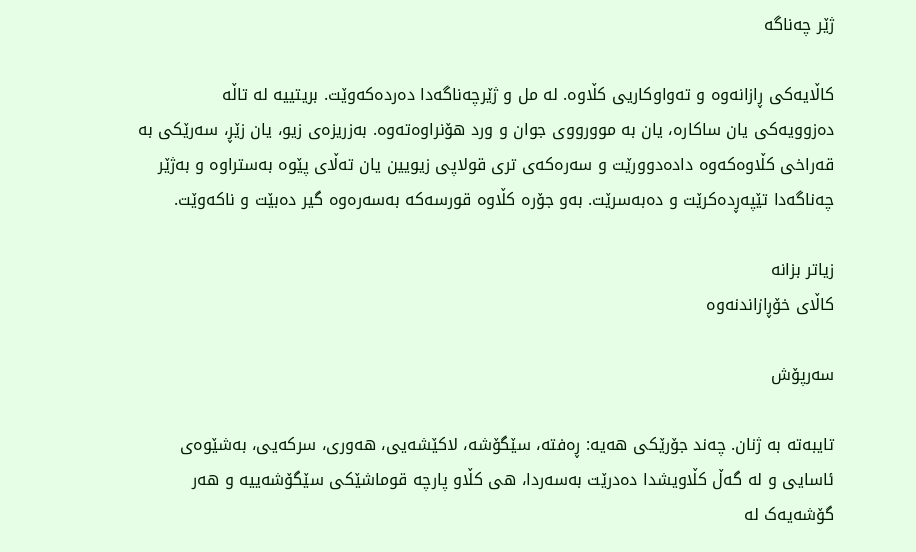ژێر چەناگە

کاڵایەکی ڕازانەوە و تەواوکاریی کڵاوە. لە مل و ژێرچەناگەدا دەردەکەوێت. بریتییە لە تاڵە دەزوویەکی یان ساکارە، یان بە موورووی جوان و ورد هۆنراوەتەوە. بەزریزەی زیو، یان زێڕ، سەرێکی بە قەراخی کڵاوەکەوە دادەدوورێت و سەرەکەی تری قولاپی زیویین یان تەڵای پێوە بەستراوە و بەژێر چەناگەدا تێپەڕدەکرێت و دەبەسرێت. بەو جۆرە کڵاوە قورسەکە بەسەرەوە گیر دەبێت و ناکەوێت.

زیاتر بزانە
کاڵای خۆڕازاندنەوە

سەرپۆش

تایبەتە بە ژنان. چەند جۆرێکی هەیە: ڕەفتە، سێگۆشە، لاکێشەیی، هەوری، سرکەیی، بەشێوەی ئاسایی و لە گەڵ کڵاویشدا دەدرێت بەسەردا، هی کڵاو پارچە قوماشێکی سێگۆشەییە و هەر گۆشەیەک لە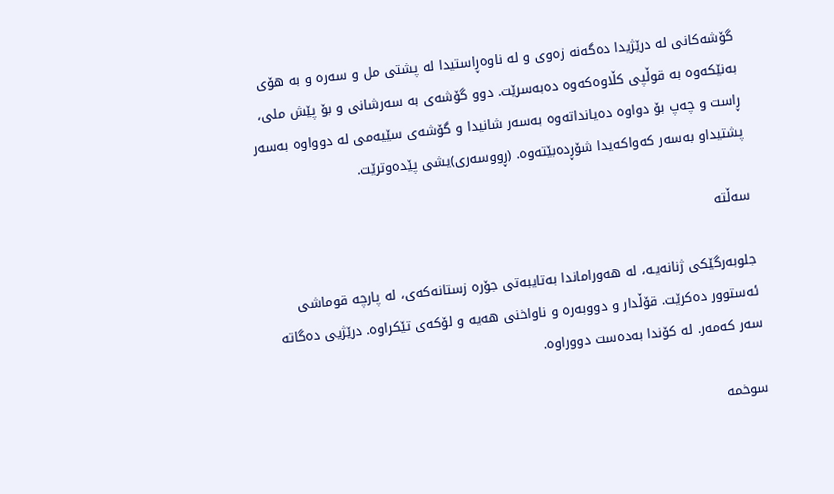گۆشەکانی لە درێژیدا دەگەنە زەوی و لە ناوەڕاستیدا لە پشتی مل و سەرە و بە هۆی بەنێکەوە بە قوڵپی کڵاوەکەوە دەبەسرێت. دوو گۆشەی بە سەرشانی و بۆ پێش ملی، ڕاست و چەپ بۆ دواوە دەیانداتەوە بەسەر شانیدا و گۆشەی سێیەمی لە دوواوە بەسەر پشتیداو بەسەر کەواکەیدا شۆڕدەبێتەوە. (ڕووسەری)یشی پێدەوترێت.

سەڵتە

جلوبەرگێکی ژنانەیـە، لە هەوراماندا بەتایبەتی جۆرە زستانەکەی، لە پارچە قوماشی ئەستوور دەکرێت. قۆڵدار و دووبەرە و ناواخنی هەیە و لۆکەی تێکراوە. درێژیی دەگاتە سەر کەمەر. لە کۆندا بەدەست دووراوە.

سوخمە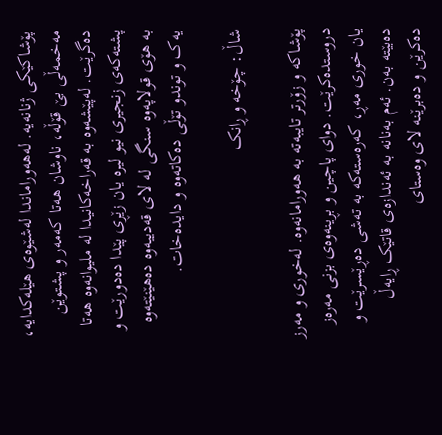پۆشاکێکی ژنانەیە. لەهەوراماندا لەشێوەی هێلەکدایە، مەخمەڵی بێ قۆڵە، ناوشان هەتا کەمەر و پشتوێن دەگرێت. لەپێشەوە بە قەراخەکانیدا لە ملیوانەوە هەتا پشتەکەی زنجیری نیو لیرە یان زێڕی پێدا دەدورێت و بە هۆی قولاپەوە سنگی لە لای قەدییەوە دەهێنێتەوە یەک و توندو تۆڵی دەکاتەوە و دایدەخات.

شاڵ: چۆخە و ڕانک

پۆشاکە و زۆرتر تایبەتە بە هەورامانەوە. لەخوری و مەرز دروستدەکرێت. دوای پاچین و بڕینەوەی بزنی مەرەز یان خوری مەڕ، کەرەستەکە بە تەشی دەڕێسرێت و دەبێتە بەن. ئەم بەنانە بە ئەندازەی قاتێک ڕایەڵ دەکرێن و دەبرێنە لای وەستای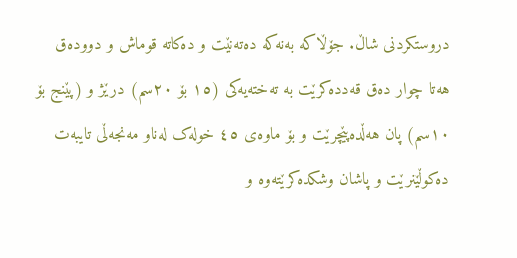دروستکردنی شاڵ. جۆڵاکە بەنەکە دەتەنێت و دەکاتە قوماش و دوودەق هەتا چوار دەق قەددەکرێت بە تەختەیەکی (١٥ بۆ ٢٠سم) درێژ و (پێنج بۆ ١٠سم) پان هەڵدەپێچرێت و بۆ ماوەی ٤٥ خولەک لەناو مەنجەڵی تایبەت دەکوڵێنرێت و پاشان وشکدەکرێتەوە و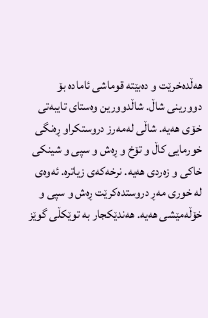هەڵدەخرێت و دەبێتە قوماشی ئامادە بۆ دوورینی شاڵ. شاڵدوورین وەستای تایبەتی خۆی هەیە. شاڵی لەمەرز دروستکراو ڕەنگی خورمایی کاڵ و تۆخ و ڕەش و سپی و شینکی خاکی و زەردی هەیە. نرخەکەی زیاترە. ئەوەی لە خوری مەڕ دروستدەکرێت ڕەش و سپی و خۆڵەمێشی هەیە. هەندێکجار بە توێکڵی گوێز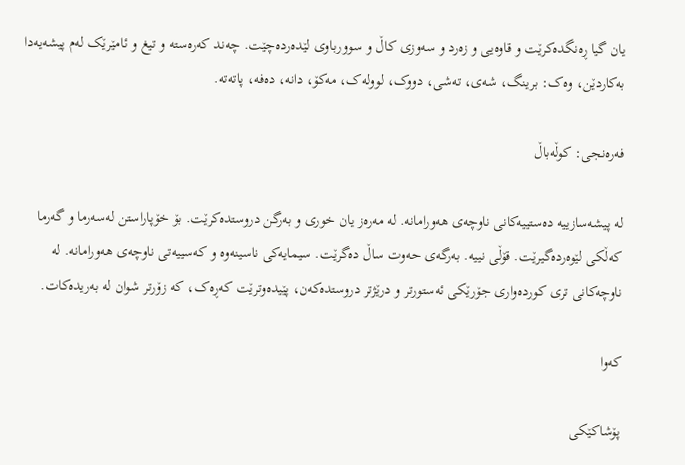یان گیا ڕەنگدەکرێت و قاوەیی و زەرد و سەوزی کاڵ و سوورباوی لێدەردەچێت. چەند کەرەستە و تیغ و ئامێرێک لەم پیشەیەدا بەکاردێن، وەک: برینگ، شەی، تەشی، دووک، لوولەک، مەکۆ، دانە، دەفە، پاتەتە.

فەرەنجی: کوڵەباڵ

لە پیشەسازییە دەستییەکانی ناوچەی هەورامانە. لە مەرەز یان خوری و بەرگن دروستدەکرێت. بۆ خۆپاراستن لەسەرما و گەرما کەڵکی لێوەردەگیرێت. قۆڵی نییە. بەرگەی حەوت ساڵ دەگرێت. سیمایەکی ناسینەوە و کەسییەتی ناوچەی هەورامانە. لە ناوچەکانی تری کوردەواری جۆرێکی ئەستورتر و درێژتر دروستدەکەن، پێیدەوترێت کەڕەک، کە زۆرتر شوان لە بەریدەکات.

کەوا

پۆشاکێکی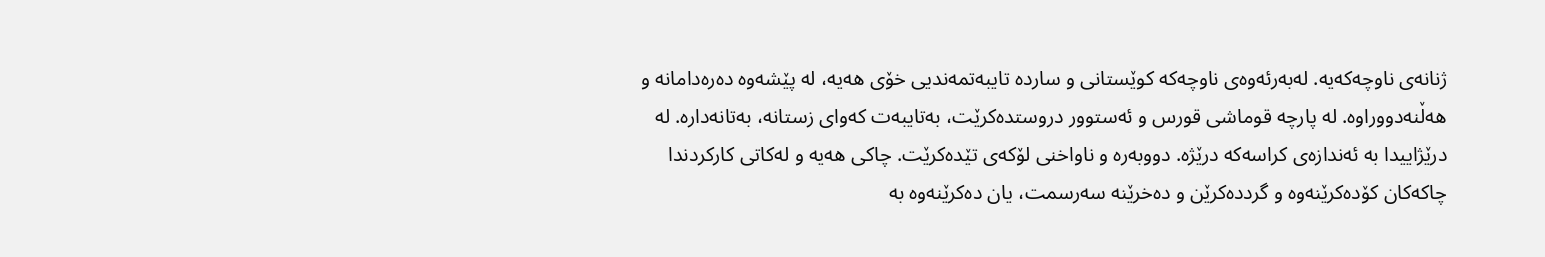ژنانەی ناوچەکەیە. لەبەرئەوەی ناوچەکە کوێستانی و ساردە تایبەتمەندیی خۆی هەیە، لە پێشەوە دەرەدامانە و هەڵنەدووراوە. لە پارچە قوماشی قورس و ئەستوور دروستدەکرێت، بەتایبەت کەوای زستانە، بەتانەدارە. لە درێژاییدا بە ئەندازەی کراسەکە درێژە. دووبەرە و ناواخنی لۆکەی تێدەکرێت. چاکی هەیە و لەکاتی کارکردندا چاکەکان کۆدەکرێنەوە و گرددەکرێن و دەخرێنە سەرسمت، یان دەکرێنەوە بە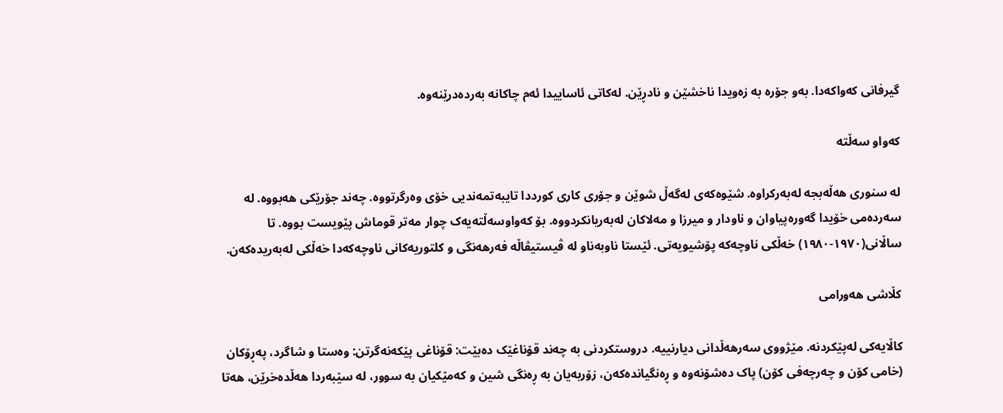گیرفانی کەواکەدا. بەو جۆرە بە زەویدا ناخشێن و نادڕێن. لەکاتی ئاساییدا ئەم چاکانە بەردەدرێنەوە.

کەواو سەڵتە

لە سنوری هەڵەبجە لەبەرکراوە. شێوەکەی لەگەڵ شوێن و جۆری کاری کورددا تایبەتمەندیی خۆی وەرگرتووە. چەند جۆرێکی هەبووە. لە سەردەمی خۆیدا گەورەپیاوان و ناودار و میرزا و مەلاکان لەبەریانکردووە. بۆ کەواوسەڵتەیەک چوار مەتر قوماش پێویست بووە. تا ساڵانی(١٩٧٠-١٩٨٠) خەڵکی ناوچەکە پۆشیویەتی. ئێستا ناوبەناو لە ڤیستیڤاڵە فەرهەنگی و کلتوریەکانی ناوچەکەدا خەڵکی لەبەریدەکەن.

کڵاشی هەورامی

کاڵایەکی لەپێکردنە. مێژووی سەرهەڵدانی دیارنییە. دروستکردنی بە چەند قۆناغێک دەبێت: قۆناغی پێکەنەگرتن: وەستا و شاگرد، پەڕۆکان (خامی کۆن و چەرچەفی کۆن) پاک دەشۆنەوە و ڕەنگیاندەکەن، زۆربەیان بە ڕەنگی شین و کەمێکیان بە سوور، لە سێبەردا هەڵدەخرێن، هەتا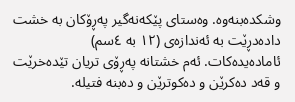وشکدەبنەوە. وەستای پێکەنەگیر پەڕۆکان بە خشت دادەدڕێت بە ئەندازەی (١٢ به ‌٤سم) ئامادەیدەکات. ئەم خشتانە پەڕۆی تریان تێدەخرێت و قەد دەکرێن و دەکوترێن و دەبنە فتیلە.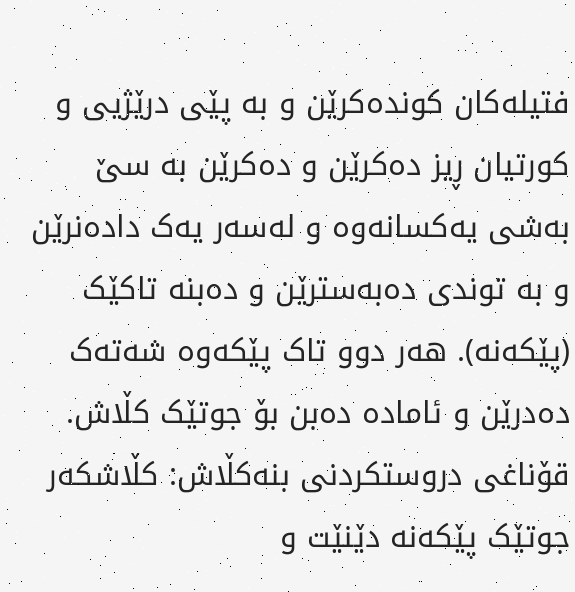فتیلەکان کوندەکرێن و بە پێی درێژیی و کورتیان ڕیز دەکرێن و دەکرێن بە سێ بەشی یەکسانەوە و لەسەر یەک دادەنرێن و بە توندی دەبەسترێن و دەبنە تاکێک (پێکەنە). هەر دوو تاک پێکەوە شەتەک دەدرێن و ئامادە دەبن بۆ جوتێک کڵاش. قۆناغی دروستکردنی بنەکڵاش: کڵاشکەر جوتێک پێکەنە دێنێت و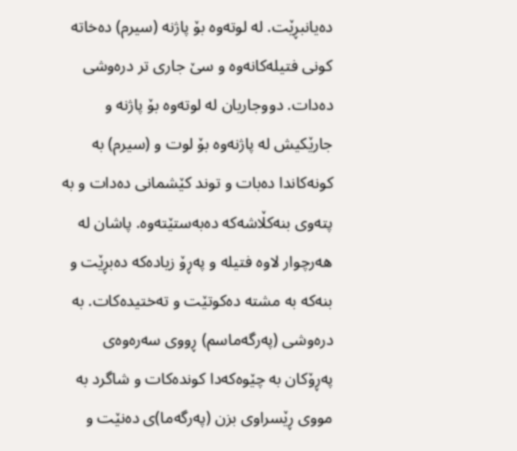دەیانبڕێت. لە لوتەوە بۆ پاژنە (سیرم) دەخاتە کونی فتیلەکانەوە و سێ جاری تر درەوشی دەدات. دووجاریان لە لوتەوە بۆ پاژنە و جارێکیش لە پاژنەوە بۆ لوت و (سیرم) بە کونەکاندا دەبات و توند کێشمانی دەدات و بە پتەوی بنەکڵاشەکە دەبەستێتەوە. پاشان لە هەرچوار لاوە فتیلە و پەڕۆ زیادەکە دەبڕێت و بنەکە بە مشتە دەکوتێت و تەختیدەکات. بە درەوشی (پەرگەماسم) ڕووی سەرەوەی پەڕۆکان بە چێوەکەدا کوندەکات و شاگرد بە مووی ڕێسراوی بزن (پەرگەما)ی دەنێت و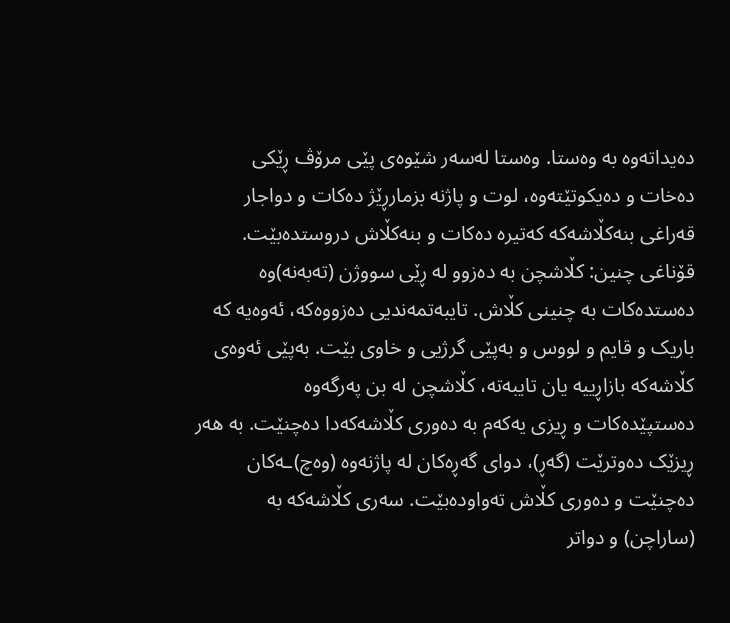دەیداتەوە بە وەستا. وەستا لەسەر شێوەی پێی مرۆڤ ڕێکی دەخات و دەیکوتێتەوە، لوت و پاژنە بزمارڕێژ دەکات و دواجار قەراغی بنەکڵاشەکە کەتیرە دەکات و بنەکڵاش دروستدەبێت. قۆناغی چنین: کڵاشچن بە دەزوو لە ڕێی سووژن (تەبەنە)وە دەستدەکات بە چنینی کڵاش. تایبەتمەندیی دەزووەکە، ئەوەیە کە باریک و قایم و لووس و بەپێی گرژیی و خاوی بێت. بەپێی ئەوەی کڵاشەکە بازاڕییە یان تایبەتە، کڵاشچن لە بن پەرگەوە دەستپێدەکات و ڕیزی یەکەم بە دەوری کڵاشەکەدا دەچنێت. بە هەر ڕیزێک دەوترێت (گەڕ)، دوای گەڕەکان لە پاژنەوە (وەچ)ـەکان دەچنێت و دەوری کڵاش تەواودەبێت. سەری کڵاشەکە بە (ساراچن) و دواتر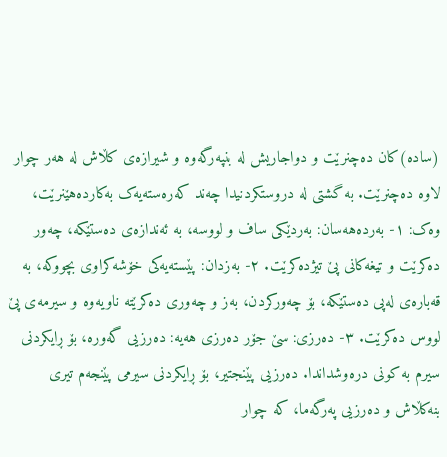(سادە)کان دەچنرێت و دواجاریش لە بنپەرگەوە و شیرازەی کڵاش لە هەر چوار لاوە دەچنرێت. بە گشتی لە دروستکردنیدا چەند کەرەستەیەک بەکاردەهێنرێت، وەک: ١- بەردەهەسان: بەردێکی ساف و لووسە، بە ئەندازەی دەستێکە، چەور دەکرێت و تیغەکانی پێ تیژدەکرێت. ٢- بەزدان: پێستەیەکی خۆشەکراوی بچووکە، بە قەبارەی لەپی دەستێکە، بۆ چەورکردن، بەز و چەوری دەکرێتە ناویەوە و سیرمەی پێ لووس دەکرێت. ٣- دەرزی: سێ جۆر دەرزی هەیە: دەرزیی گەورە، بۆ ڕایکردنی سیرم بە کونی درەوشداندا. دەرزیی پێنجتیر، بۆ ڕایکردنی سیرمی پێنجەم تیری بنەکڵاش و دەرزیی پەرگەما، کە چوار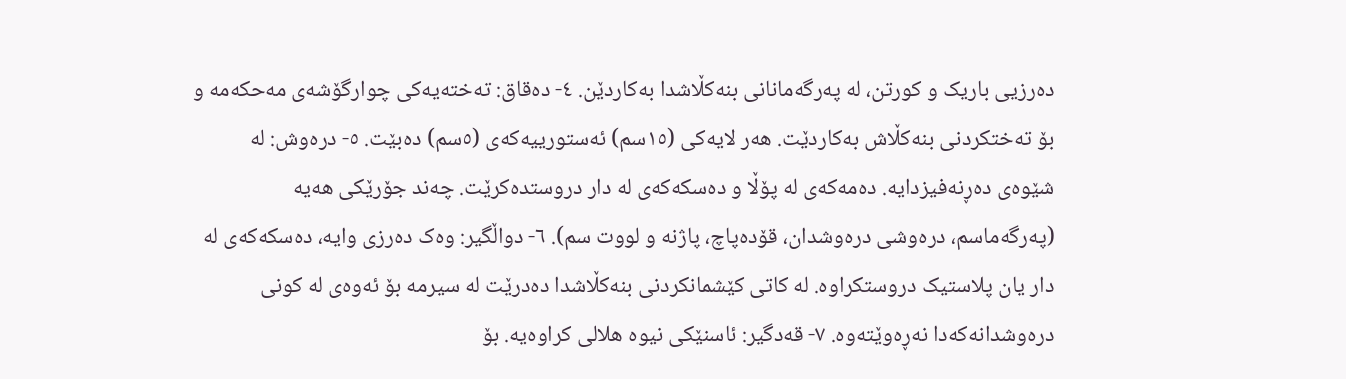دەرزیی باریک و کورتن، لە پەرگەمانانی بنەکڵاشدا بەکاردێن. ٤- دەقاق: تەختەیەکی چوارگۆشەی مەحکەمە و بۆ تەختکردنی بنەکڵاش بەکاردێت. هەر لایەکی (١٥سم) ئەستورییەکەی (٥سم) دەبێت. ٥- درەوش: لە شێوەی دەڕنەفیزدایە. دەمەکەی لە پۆڵا و دەسکەکەی لە دار دروستدەکرێت. چەند جۆرێکی هەیە (پەرگەماسم، درەوشی درەوشدان، قۆدەپاچ، پاژنە و لووت سم). ٦- دواڵگیر: وەک دەرزی وایە، دەسکەکەی لە دار یان پلاستیک دروستکراوە. لە کاتی کێشمانکردنی بنەکڵاشدا دەدرێت لە سیرمە بۆ ئەوەی لە کونی درەوشدانەکەدا نەڕەوێتەوە. ٧- قەدگیر: ئاسنێکی نیوە هلالی کراوەیە. بۆ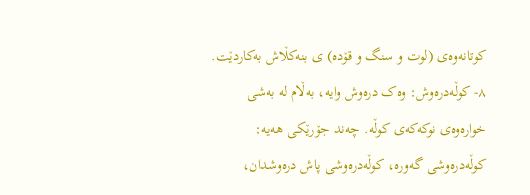کوتانەوەی (لوت و سنگ و قۆدە) ی بنەکڵاش بەکاردێت. ٨- کوڵەدرەوش: وەک درەوش وایە، بەڵام لە بەشی خوارەوەی نوکەکەی کوڵە. چەند جۆرێکی هەیە: کوڵەدرەوشی گەورە، کوڵەدرەوشی پاش درەوشدان،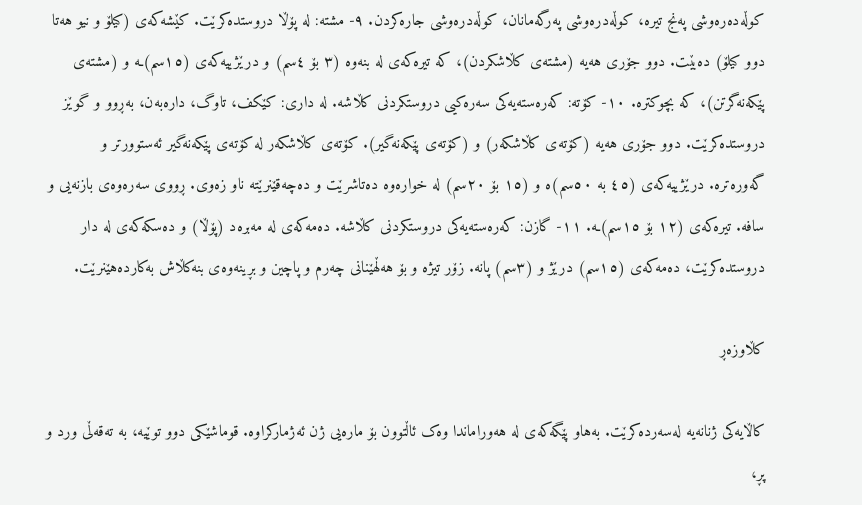کوڵەدەرەوشی پەنج تیرە، کوڵەدرەوشی پەرگەمانان، کوڵەدرەوشی جارەکردن. ٩- مشتە: لە پۆڵا دروستدەکرێت. کێشەکەی (کیلۆ و نیو هەتا دوو کیلۆ) دەبێت. دوو جۆری هەیە (مشتەی کڵاشکردن)، کە تیرەکەی لە بنەوە (٣ بۆ ٤سم) و درێژییەکەی (١٥سم)ـە و (مشتەی پێکەنەگرتن)، کە بچوکترە. ١٠- کۆتە: کەرەستەیەکی سەرەکیی دروستکردنی کڵاشە. لە داری: کێکف، تاوگ، دارەبەن، بەڕوو و گوێز دروستدەکرێت. دوو جۆری هەیە (کۆتەی کڵاشکەر) و (کۆتەی پێکەنەگیر). کۆتەی کڵاشکەر لە کۆتەی پێکەنەگیر ئەستوورتر و گەورەترە. درێژییەکەی (٤٥ بە ٥٠سم)ە و (١٥ بۆ ٢٠سم) لە خوارەوە دەتاشرێت و دەچەقێنرێتە ناو زەوی. ڕووی سەرەوەی بازنەیی و سافە. تیرەکەی (١٢ بۆ ١٥سم)ـە. ١١- گازن: کەرەستەیەکی دروستکردنی کڵاشە. دەمەکەی لە مەبرەد (پۆڵا) و دەسکەکەی لە دار دروستدەکرێت، دەمەکەی (١٥سم) درێژ و (٣سم) پانە. زۆر تیژە و بۆ هەڵهێنانی چەرم و پاچین و بڕینەوەی بنەکڵاش بەکاردەهێنرێت.

کڵاوزەڕ

کاڵایەکی ژنانەیە لەسەردەکرێت. بەهاو پێگەکەی لە هەوراماندا وەک ئاڵتوون بۆ مارەیی ژن ئەژمارکراوە. قوماشێکی دوو توێیە، بە تەقەڵی ورد و پڕ،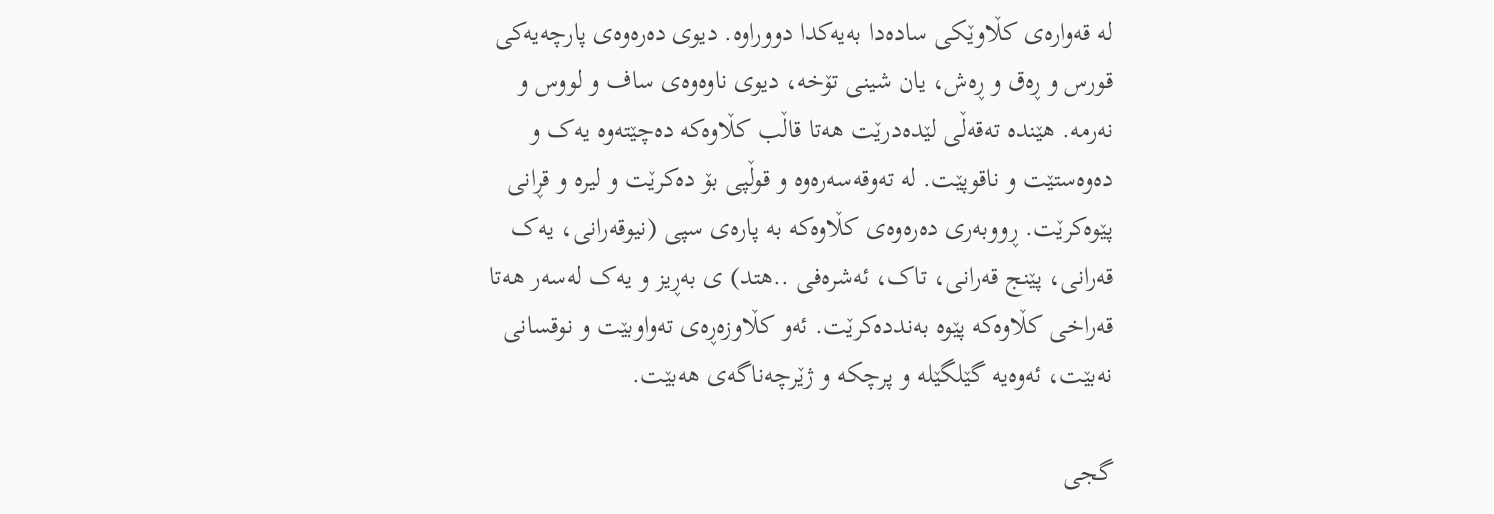لە قەوارەی کڵاوێکی سادەدا بەیەکدا دووراوە. دیوی دەرەوەی پارچەیەکی قورس و ڕەق و ڕەش، یان شینی تۆخە، دیوی ناوەوەی ساف و لووس و نەرمە. هێندە تەقەڵی لێدەدرێت هەتا قاڵب کڵاوەکە دەچێتەوە یەک و دەوەستێت و ناقوپێت. لە تەوقەسەرەوە و قوڵپی بۆ دەکرێت و لیرە و قڕانی پێوەکرێت. ڕووبەری دەرەوەی کڵاوەکە بە پارەی سپی (نیوقەرانی، یەک قەرانی، پێنج قەرانی، تاک، ئەشرەفی ..هتد) ی بەڕیز و یەک لەسەر هەتا قەراخی کڵاوەکە پێوە بەنددەکرێت. ئەو کڵاوزەڕەی تەواوبێت و نوقسانی نەبێت، ئەوەیە گێلگێلە و پرچکە و ژێرچەناگەی هەبێت.

گجی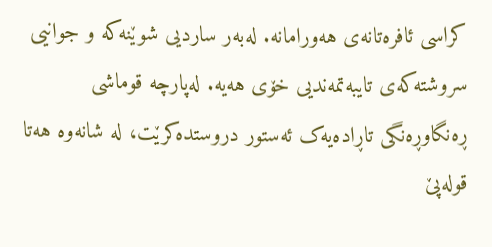کراسی ئافرەتانەی هەورامانە. لەبەر ساردیی شوێنەکە و جوانیی سروشتەکەی تایبەتمەندیی خۆی هەیە. لەپارچە قوماشی ڕەنگاوڕەنگی تاڕادەیەک ئەستور دروستدەکرێت، لە شانەوە هەتا قولەپێ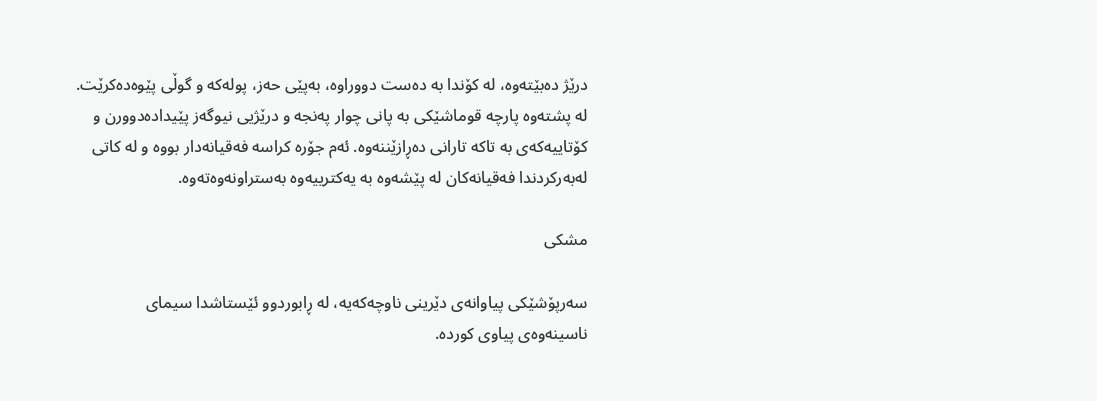درێژ دەبێتەوە، لە کۆندا بە دەست دووراوە، بەپێی حەز، پولەکە و گوڵی پێوەدەکرێت. لە پشتەوە پارچە قوماشێکی بە پانی چوار پەنجە و درێژیی نیوگەز پێیدادەدوورن و کۆتاییەکەی بە تاکە تارانی دەڕازێننەوە. ئەم جۆرە کراسە فەقیانەدار بووە و لە کاتی لەبەرکردندا فەقیانەکان لە پێشەوە بە یەکترییەوە بەستراونەوەتەوە.

مشکی

سەرپۆشێکی پیاوانەی دێرینی ناوچەکەیە، لە ڕابوردوو ئێستاشدا سیمای ناسینەوەی پیاوی کوردە.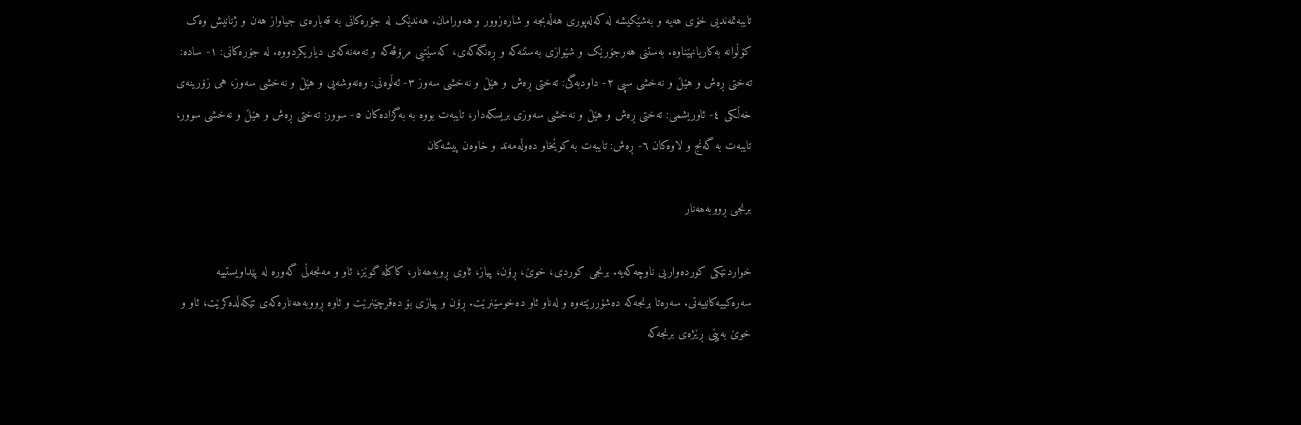تایبەتمەندیی خۆی هەیە و بەشێکیشە لە کەلەپوری هەڵەبجە و شارەزوور و هەورامان. هەندێک لە جۆرەکانی بە قەبارەی جیاواز هەن و ژنانیش وەک کۆڵوانە بەکاریانهێناوە. بەستنی هەرجۆرێک و شێوازی بەستنەکە و ڕەنگەکەی، کەسێتیی مرۆڤەکە و تەمەنەکەی دیاریکردووە. لە جۆرەکانی: ١- سادە: تەختی ڕەش و هێڵ و نەخشی سپی ٢- داودبەگی: تەختی ڕەش و هێڵ و نەخشی سەوز ٣- ئەڵوەنی: وەنەوشەیی و هێڵ و نەخشی سەوز، هی زۆرینەی خەڵکی ٤- ئاوریشمی: تەختی ڕەش و هێڵ و نەخشی سەوزی بریسکەدار، تایبەت بووە بە بەگزادەکان ٥- سوور: تەختی ڕەش و هێڵ و نەخشی سوور، تایبەت بە گەنج و لاوەکان ٦- ڕەش: تایبەت بە کوێخاو دەوڵەمەند و خاوەن پیشەکان

برنجی ڕووبەھەنار

خواردنێکی کوردەواریی ناوچەکەیە. برنجی کوردی، خوێ، ڕۆن، پیاز، ئاوی ڕوبەھەنار، کاکڵە گوێز، ئاو و مەنجەڵی گەورە لە پێداویستییە سەرەکییەکانییەتی. سەرەتا برنجەکە دەشۆررێتەوە و لەناو ئاو دەخوسێنرێت. ڕۆن و پیازی بۆ دەقرچێنرێت و ئاوە ڕووبەھەنارەکەی تێکەڵدەکرێت، ئاو و خوێ بەپێی ڕێژەی برنجەکە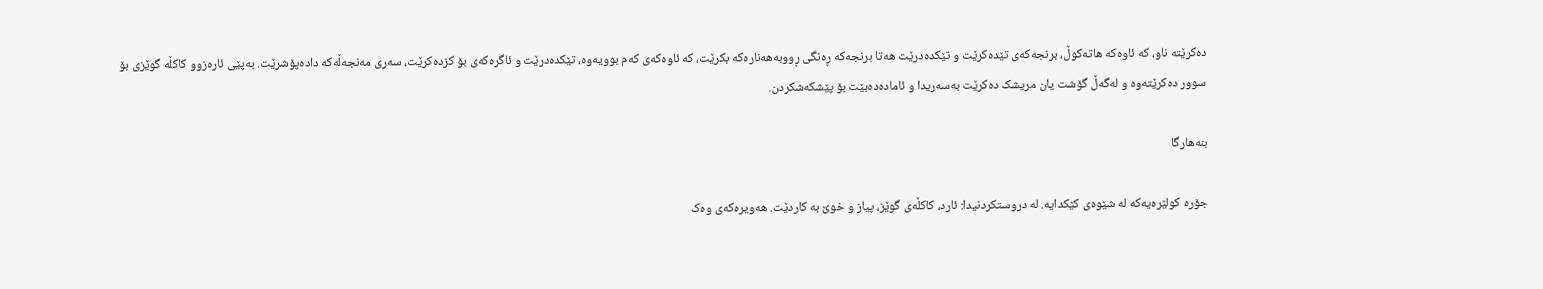دەکرێتە ناو، کە ئاوەکە ھاتەکوڵ، برنجەکەی تێدەکرێت و تێکدەدرێت هەتا برنجەکە ڕەنگی ڕووبەهەنارەکە بکرێت، کە ئاوەکەی کەم بوویەوە، تێکدەدرێت و ئاگرەکەی بۆ کزدەکرێت، سەری مەنجەڵەکە دادەپۆشرێت. بەپێی ئارەزوو کاکڵە گوێزی بۆ سوور دەکرێتەوە و لەگەڵ گۆشت یان مریشک دەکرێت بەسەریدا و ئامادەدەبێت بۆ پێشکەشکردن.

بنەهارگا

جۆرە کولێرەیەکە لە شێوەی کێکدایە. لە دروستکردنیدا: ئارد، کاکڵەی گوێز، پیاز و خوێ بە کاردێت. هەویرەکەی وەک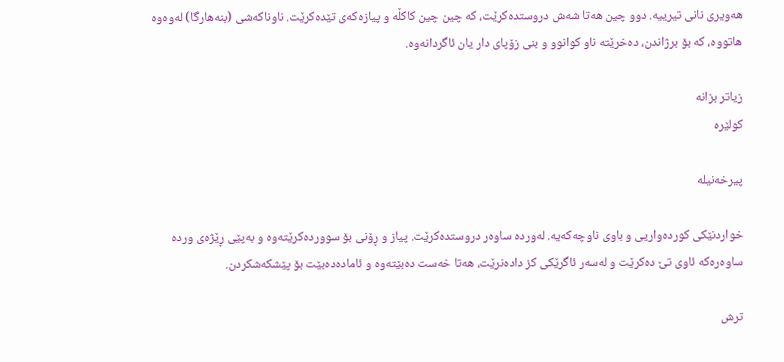هەویری نانی تیرییە. دوو چین هەتا شەش دروستدەکرێت، کە چین چین کاکڵە و پیازەکەی تێدەکرێت. ناوناکەشی (بنەهارگا) لەوە‌وە هاتووه،‌ کە بۆ برژاندن، دەخرێتە ناو کوانوو و بنی زۆپای دار یان ئاگردانەوه.

زیاتر بزانە
کولێرە‌

پیرخەنیلە

خواردنێکی کوردەواریی و باوی ناوچەکەیە. لەوردە ساوەر دروستدەکرێت. پیاز و ڕۆنی بۆ سووردەکرێتەوە و بەپێی ڕێژەی وردە ساوەرەکە ئاوی تێ دەکرێت و لەسەر ئاگرێکی کز دادەنرێت، هەتا خەست دەبێتەوە و ئامادەدەبێت بۆ پێشکەشکردن.

ترش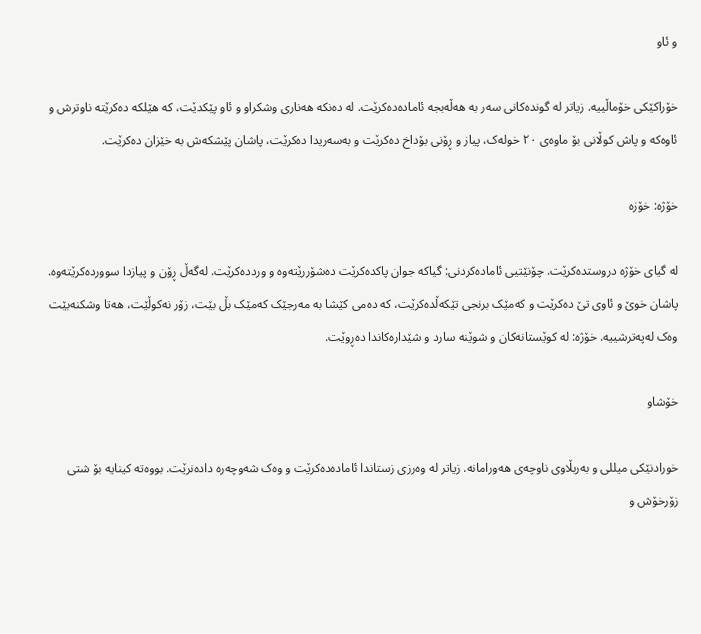و ئاو

خۆراکێکی خۆماڵییە. زیاتر لە گوندەکانی سەر بە هەڵەبجە ئامادەدەکرێت. لە دەنکە هەناری وشکراو و ئاو پێکدێت، کە هێلکە دەکرێتە ناوترش و ئاوەکە و پاش کوڵانی بۆ ماوەی ٢٠ خولەک، پیاز و ڕۆنی بۆداخ دەکرێت و بەسەریدا دەکرێت، پاشان پێشکەش بە خێزان دەکرێت.

خۆژە: خۆزە

لە گیای خۆژە دروستدەکرێت. چۆنێتیی ئامادەکردنی‌: گیاکە جوان پاکدەکرێت دەشۆررێتەوە و ورددەکرێت. لەگەڵ ڕۆن و پیازدا سووردەکرێتەوە. پاشان خوێ و ئاوی تێ دەکرێت و کەمێک برنجی تێکەڵدەکرێت، کە دەمی کێشا بە مەرجێک کەمێک بڵ بێت، زۆر نەکوڵێت، هەتا وشکنەبێت وەک لەپەترشییە. خۆژە: له کوێستانەکان و شوێنه سارد و شێدارەکاندا دەڕوێت.

خۆشاو

خورادنێکی میللی و بەربڵاوی ناوچەی هەورامانە. زیاتر لە وەرزی زستاندا ئامادەدەکرێت و وەک شەوچەرە دادەنرێت. بووەتە کینایە بۆ شتی زۆرخۆش و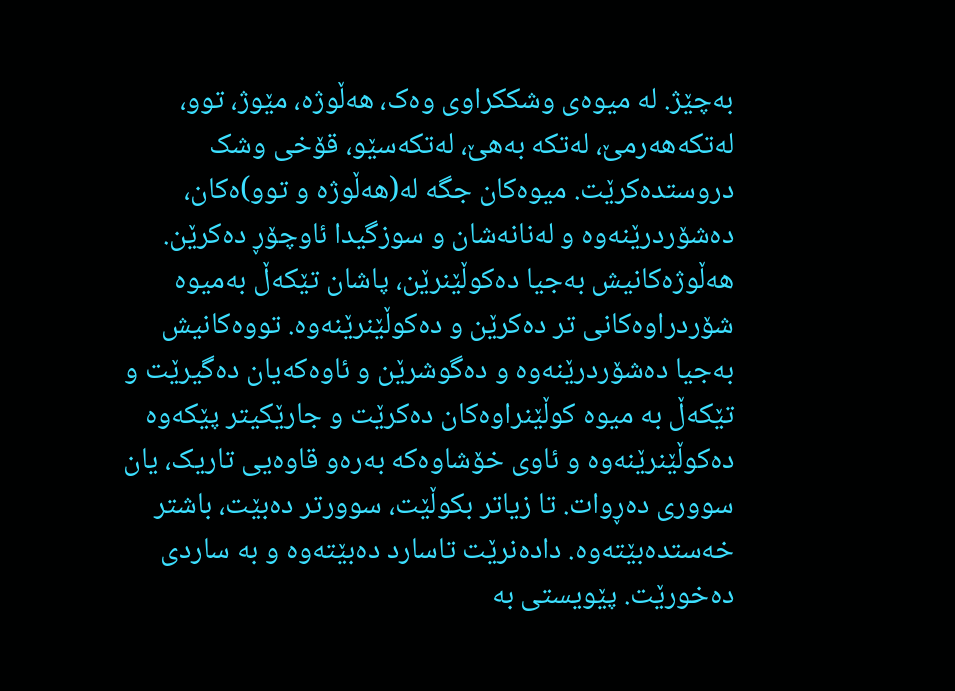بەچێژ. لە میوەی وشککراوی وەک، هەڵوژە، مێوژ، توو، لەتکەهەرمێ، لەتکە بەهێ، لەتکەسێو، قۆخی وشک دروستدەکرێت. میوەکان جگە لە(هەڵوژە و توو)ەکان، دەشۆردرێنەوە و لەنانەشان و سوزگیدا ئاوچۆڕ دەکرێن. هەڵوژەکانیش بەجیا دەکوڵێنرێن، پاشان تێکەڵ بەمیوە شۆردراوەکانی تر دەکرێن و دەکوڵێنرێنەوە. تووەکانیش بەجیا دەشۆردرێنەوە و دەگوشرێن و ئاوەکەیان دەگیرێت و تێکەڵ بە میوە کوڵێنراوەکان دەکرێت و جارێکیتر پێکەوە دەکوڵێنرێنەوە و ئاوی خۆشاوەکە بەرەو قاوەیی تاریک، یان سووری دەڕوات. تا زیاتر بکوڵێت، سوورتر دەبێت، باشتر خەستدەبێتەوە. دادەنرێت تاسارد دەبێتەوە و بە ساردی دەخورێت. پێویستی بە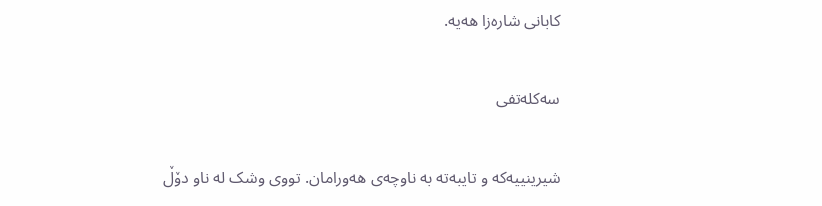کابانی شارەزا هەیە.

سەکلەتفی

شیرینییەکە و تایبەتە بە ناوچەی هەورامان. تووی وشک لە ناو دۆڵ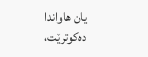یان هاواندا دەکوترێت،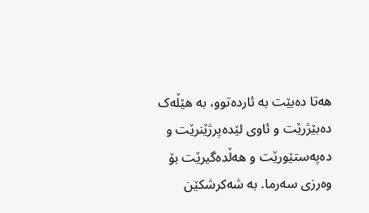هەتا دەبێت بە ئاردەتوو، بە هێڵەک دەبێژرێت و ئاوی لێدەپرژێنرێت و دەپەستێورێت و هەڵدەگیرێت بۆ وەرزی سەرما. بە شەکرشکێن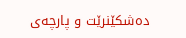دەشکێنرێت و پارچەی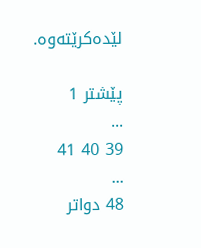لێدەکرێتەوە.

پێشتر 1
...
39 40 41
...
48 دواتر